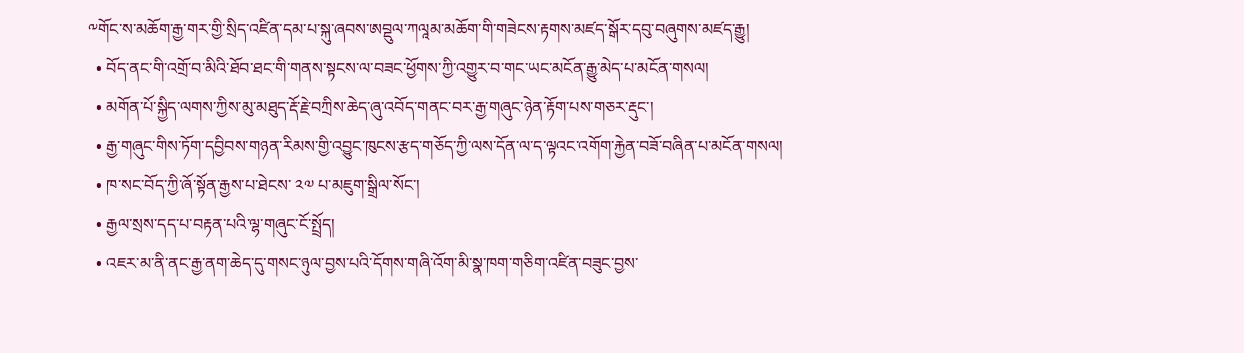༸གོང་ས་མཆོག་རྒྱ་གར་གྱི་སྲིད་འཛིན་དམ་པ་སྐུ་ཞབས་ཨབྡུལ་ཀལཱམ་མཆོག་གི་གཟེངས་རྟགས་མཛད་སྒོར་དབུ་བཞུགས་མཛད་རྒྱུ།
  • བོད་ནང་གི་འགྲོ་བ་མིའི་ཐོབ་ཐང་གི་གནས་སྟངས་ལ་བཟང་ཕྱོགས་ཀྱི་འགྱུར་བ་གང་ཡང་མངོན་རྒྱུ་མེད་པ་མངོན་གསལ།
  • མགོན་པོ་སྐྱིད་ལགས་ཀྱིས་མུ་མཐུད་རྡོ་རྗེ་བཀྲིས་ཆེད་ཞུ་འབོད་གནང་བར་རྒྱ་གཞུང་ཉེན་རྟོག་པས་གཅར་རྡུང་།
  • རྒྱ་གཞུང་གིས་ཏོག་དབྱིབས་གཉན་རིམས་གྱི་འབྱུང་ཁུངས་རྩད་གཅོད་ཀྱི་ལས་དོན་ལ་ད་ལྟའང་འགོག་རྐྱེན་བཟོ་བཞིན་པ་མངོན་གསལ།
  • ཁ་སང་བོད་ཀྱི་ཞོ་སྟོན་རྒྱས་པ་ཐེངས་ ༢༧ པ་མཇུག་སྒྲིལ་སོང་།
  • རྒྱལ་སྲས་དད་པ་བརྟན་པའི་ལྷ་གཞུང་ངོ་སྤྲོད།
  • འཇར་མ་ནི་ནང་རྒྱ་ནག་ཆེད་དུ་གསང་ཉུལ་བྱས་པའི་དོགས་གཞི་འོག་མི་སྣ་ཁག་གཅིག་འཛིན་བཟུང་བྱས་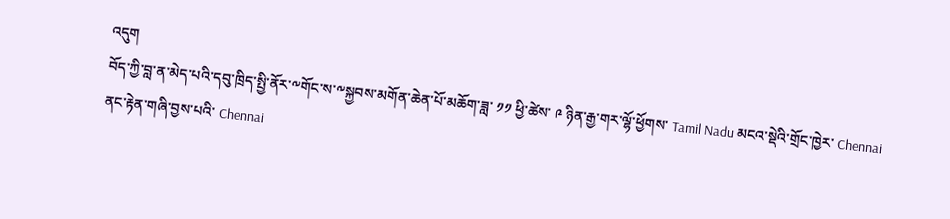འདུག
བོད་ཀྱི་བླ་ན་མེད་པའི་དབུ་ཁྲིད་སྤྱི་ནོར་༸གོང་ས་༸སྐྱབས་མགོན་ཆེན་པོ་མཆོག་ཟླ་ ༡༡ ཕྱི་ཚེས་ ༩ ཉིན་རྒྱ་གར་ལྷོ་ཕྱོགས་ Tamil Nadu མངའ་སྡེའི་གྲོང་ཁྱེར་ Chennai ནང་རྟེན་གཞི་བྱས་པའི་ Chennai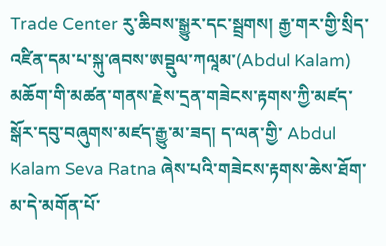Trade Center རུ་ཆིབས་སྒྱུར་དང་སྦྲགས། རྒྱ་གར་གྱི་སྲིད་འཛིན་དམ་པ་སྐུ་ཞབས་ཨབྡུལ་ཀལཱམ་(Abdul Kalam) མཆོག་གི་མཚན་གནས་རྗེས་དྲན་གཟེངས་རྟགས་ཀྱི་མཛད་སྒོར་དབུ་བཞུགས་མཛད་རྒྱུ་མ་ཟད། ད་ལན་གྱི་ Abdul Kalam Seva Ratna ཞེས་པའི་གཟེངས་རྟགས་ཆེས་ཐོག་མ་དེ་མགོན་པོ་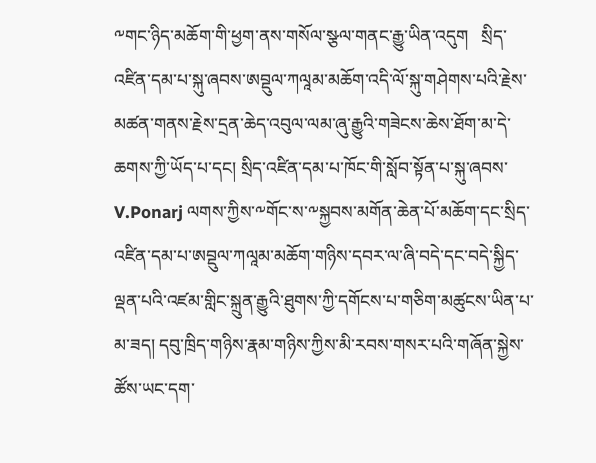༸གང་ཉིད་མཆོག་གི་ཕྱག་ནས་གསོལ་སྩལ་གནང་རྒྱུ་ཡིན་འདུག   སྲིད་འཛིན་དམ་པ་སྐུ་ཞབས་ཨབྡུལ་ཀལཱམ་མཆོག་འདི་ལོ་སྐུ་གཤེགས་པའི་རྗེས་མཚན་གནས་རྗེས་དྲན་ཆེད་འབུལ་ལམ་ཞུ་རྒྱུའི་གཟེངས་ཆེས་ཐོག་མ་དེ་ཆགས་ཀྱི་ཡོད་པ་དང། སྲིད་འཛིན་དམ་པ་ཁོང་གི་སློབ་སྟོན་པ་སྐུ་ཞབས་ V.Ponarj ལགས་ཀྱིས་༸གོང་ས་༸སྐྱབས་མགོན་ཆེན་པོ་མཆོག་དང་སྲིད་འཛིན་དམ་པ་ཨབྡུལ་ཀལཱམ་མཆོག་གཉིས་དབར་ལ་ཞི་བདེ་དང་བདེ་སྐྱིད་ལྡན་པའི་འཛམ་གླིང་སྐྲུན་རྒྱུའི་ཐུགས་ཀྱི་དགོངས་པ་གཅིག་མཚུངས་ཡིན་པ་མ་ཟད། དབུ་ཁྲིད་གཉིས་རྣམ་གཉིས་ཀྱིས་མི་རབས་གསར་པའི་གཞོན་སྐྱེས་ཚོས་ཡང་དག་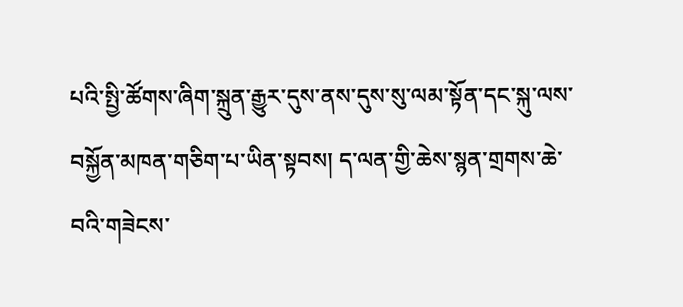པའི་སྤྱི་ཚོགས་ཞིག་སྐྲུན་རྒྱུར་དུས་ནས་དུས་སུ་ལམ་སྟོན་དང་སྐུ་ལས་བསྐྱོན་མཁན་གཅིག་པ་ཡིན་སྟབས། ད་ལན་གྱི་ཆེས་སྙན་གྲགས་ཆེ་བའི་གཟེངས་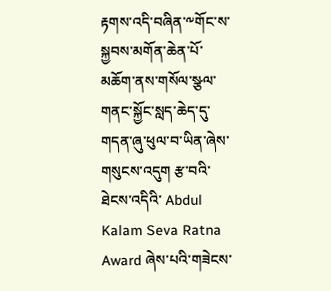རྟགས་འདི་བཞིན་༸གོང་ས་སྐྱབས་མགོན་ཆེན་པོ་མཆོག་ནས་གསོལ་སྩལ་གནང་སྐྱོང་སླད་ཆེད་དུ་གདན་ཞུ་ཕུལ་བ་ཡིན་ཞེས་གསུངས་འདུག རྩ་བའི་ཐེངས་འདིའི་ Abdul Kalam Seva Ratna Award ཞེས་པའི་གཟེངས་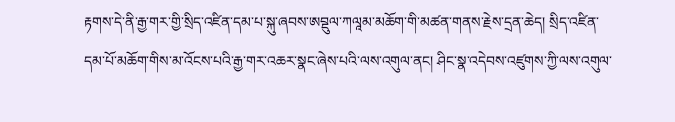རྟགས་དེ་ནི་རྒྱ་གར་གྱི་སྲིད་འཛིན་དམ་པ་སྐུ་ཞབས་ཨབྡུལ་ཀལཱམ་མཆོག་གི་མཚན་གནས་རྗེས་དྲན་ཆེད། སྲིད་འཛིན་དམ་པོ་མཆོག་གིས་མ་འོངས་པའི་རྒྱ་གར་འཆར་སྣང་ཞེས་པའི་ལས་འགུལ་ནང། ཤིང་སྣ་འདེབས་འཛུགས་ཀྱི་ལས་འགུལ་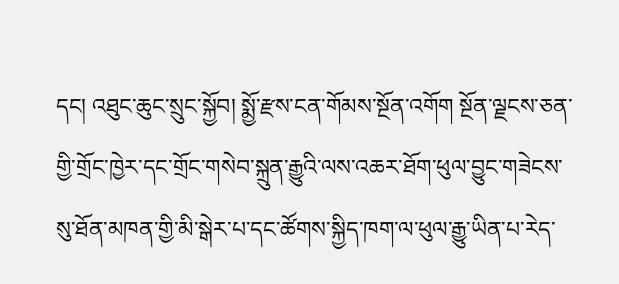དང། འཐུང་ཆུང་སྲུང་སྐྱོབ། སྨྱོ་རྫས་ངན་གོམས་སྔོན་འགོག སྔོན་ལྗངས་ཅན་གྱི་གྲོང་ཁྱེར་དང་གྲོང་གསེབ་སྐྲུན་རྒྱུའི་ལས་འཆར་ཐོག་ཕུལ་བྱུང་གཟེངས་སུ་ཐོན་མཁན་གྱི་མི་སྒེར་པ་དང་ཚོགས་སྐྱིད་ཁག་ལ་ཕུལ་རྒྱུ་ཡིན་པ་རེད་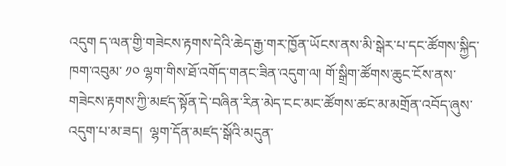འདུག ད་ལན་གྱི་གཟེངས་རྟགས་དེའི་ཆེད་རྒྱ་གར་ཁྱོན་ཡོངས་ནས་མི་སྒེར་པ་དང་ཚོགས་སྐྱིད་ཁག་འབུམ་ ༡༠ ལྷག་གིས་ཐོ་འགོད་གནང་ཟིན་འདུག་ལ། གོ་སྒྲིག་ཚོགས་ཆུང་ངོས་ནས་གཟེངས་རྟགས་ཀྱི་མཛད་སྟོན་དེ་བཞིན་རིན་མེད་ངང་མང་ཚོགས་ཚང་མ་མགྲོན་འབོད་ཞུས་འདུག་པ་མ་ཟད།  ལྷག་དོན་མཛད་སྒོའི་མདུན་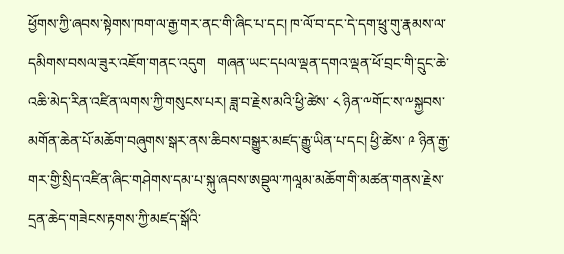ཕྱོགས་ཀྱི་ཞབས་སྟེགས་ཁག་ལ་རྒྱ་གར་ནང་གི་ཞིང་པ་དང། ཁ་ལོ་བ་དང་དེ་དག་ཕྲུ་གུ་རྣམས་ལ་དམིགས་བསལ་ཟུར་འཇོག་གནང་འདུག   གཞན་ཡང་དཔལ་ལྡན་དགའ་ལྡན་ཕོ་བྲང་གི་དྲུང་ཆེ་འཆི་མེད་རིན་འཛིན་ལགས་ཀྱི་གསུངས་པར། ཟླ་བ་རྗེས་མའི་ཕྱི་ཚེས་ ༨ ཉིན་༸གོང་ས་༸སྐྱབས་མགོན་ཆེན་པོ་མཆོག་བཞུགས་སྒར་ནས་ཆིབས་བསྒྱུར་མཛད་རྒྱུ་ཡིན་པ་དང། ཕྱི་ཚེས་ ༩ ཉིན་རྒྱ་གར་གྱི་སྲིད་འཛིན་ཞིང་གཤེགས་དམ་པ་སྐུ་ཞབས་ཨབྡུལ་ཀལཱམ་མཆོག་གི་མཚན་གནས་རྗེས་དྲན་ཆེད་གཟེངས་རྟགས་ཀྱི་མཛད་སྒོའི་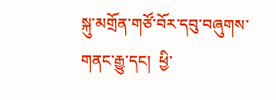སྐུ་མགྲོན་གཙོ་བོར་དབུ་བཞུགས་གནང་རྒྱུ་དང།  ཕྱི་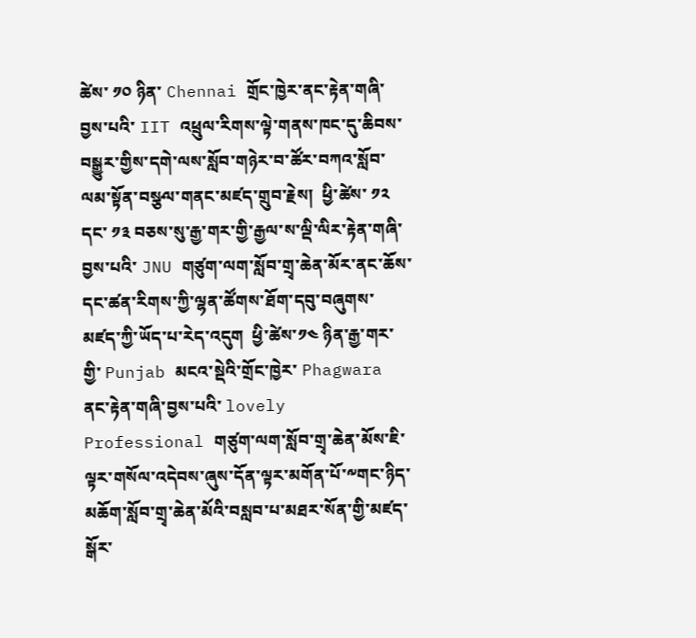ཚེས་ ༡༠ ཉིན་ Chennai གྲོང་ཁྱེར་ནང་རྟེན་གཞི་བྱས་པའི་ IIT འཕྲུལ་རིགས་ལྟེ་གནས་ཁང་དུ་ཆིབས་བསྒྱུར་གྱིས་དགེ་ལས་སློབ་གཉེར་བ་ཚོར་བཀའ་སློབ་ལམ་སྟོན་བསྩལ་གནང་མཛད་གྲུབ་རྗེས།  ཕྱི་ཚེས་ ༡༢ དང་ ༡༣ བཅས་སུ་རྒྱ་གར་གྱི་རྒྱལ་ས་ལྡི་ལིར་རྟེན་གཞི་བྱས་པའི་ JNU གཙུག་ལག་སློབ་གྲྭ་ཆེན་མོར་ནང་ཆོས་དང་ཚན་རིགས་ཀྱི་ལྷན་ཚོགས་ཐོག་དབུ་བཞུགས་མཛད་ཀྱི་ཡོད་པ་རེད་འདུག  ཕྱི་ཚེས་༡༤ ཉིན་རྒྱ་གར་གྱི་ Punjab མངའ་སྡེའི་གྲོང་ཁྱེར་ Phagwara ནང་རྟེན་གཞི་བྱས་པའི་ lovely Professional གཙུག་ལག་སློབ་གྲྭ་ཆེན་མོས་ཇི་ལྟར་གསོལ་འདེབས་ཞུས་དོན་ལྟར་མགོན་པོ་༸གང་ཉིད་མཆོག་སློབ་གྲྭ་ཆེན་མོའི་བསླབ་པ་མཐར་སོན་གྱི་མཛད་སྒོར་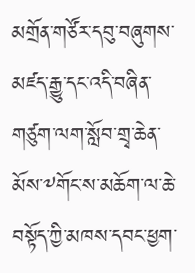མགྲོན་གཙོར་དབུ་བཞུགས་མཛད་རྒྱུ་དང་འདི་བཞིན་གཙུག་ལག་སློབ་གྲྭ་ཆེན་མོས་༸གོང་ས་མཆོག་ལ་ཆེ་བསྟོད་ཀྱི་མཁས་དབང་ཕྱག་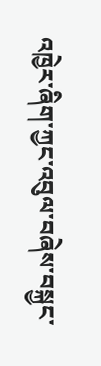འཁྱེར་ཞིག་ཀྱང་འབུལ་བཞེས་བསྐྱང་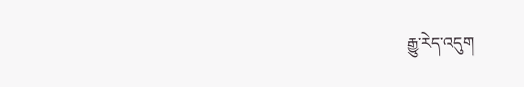རྒྱུ་རེད་འདུག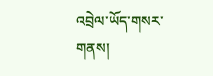འབྲེལ་ཡོད་གསར་གནས།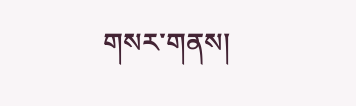གསར་གནས།